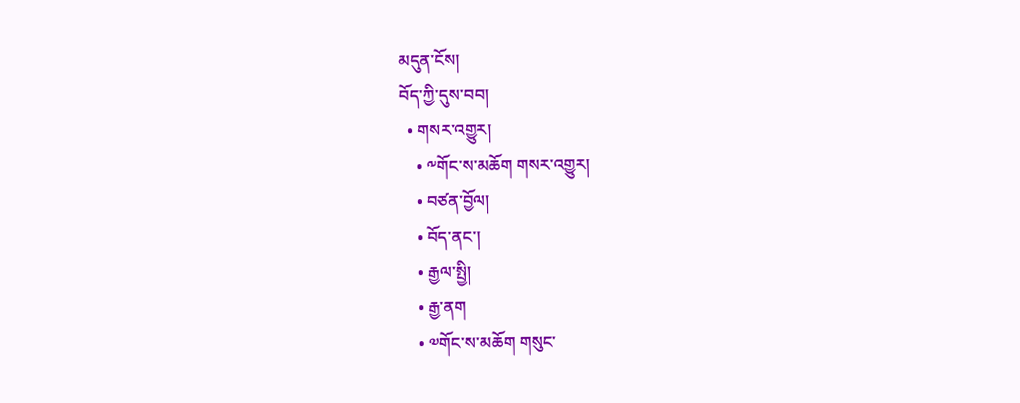མདུན་ངོས།
བོད་ཀྱི་དུས་བབ།
  • གསར་འགྱུར།
    • ༸གོང་ས་མཆོག གསར་འགྱུར།
    • བཙན་བྱོལ།
    • བོད་ནང་།
    • རྒྱལ་སྤྱི།
    • རྒྱ་ནག
    • ༧གོང་ས་མཆོག གསུང་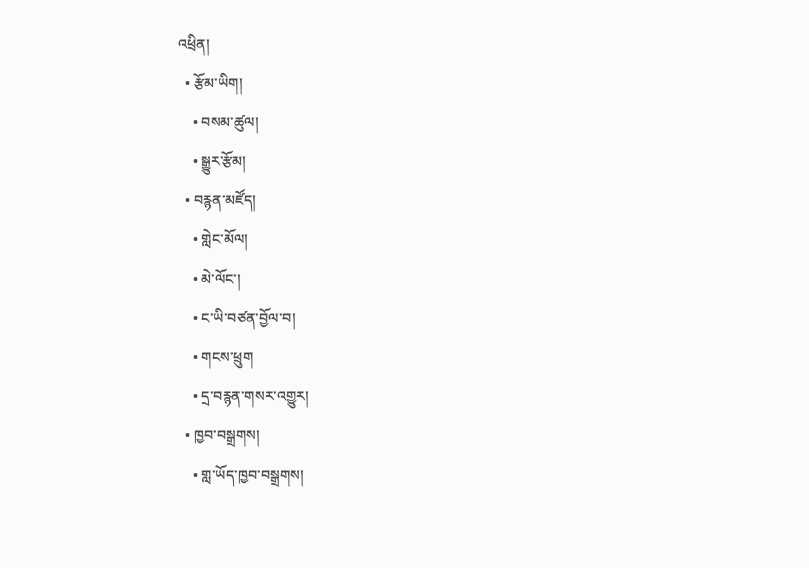འཕྲིན།
  • རྩོམ་ཡིག།
    • བསམ་ཚུལ།
    • སྒྱུར་རྩོམ།
  • བརྙན་མཛོད།
    • གླེང་མོལ།
    • མེ་ལོང་།
    • ང་ཡི་བཙན་བྱོལ་བ།
    • གངས་ཕྲུག
    • དྲ་བརྙན་གསར་འགྱུར།
  • ཁྱབ་བསྒྲགས།
    • གླ་ཡོད་ཁྱབ་བསྒྲགས།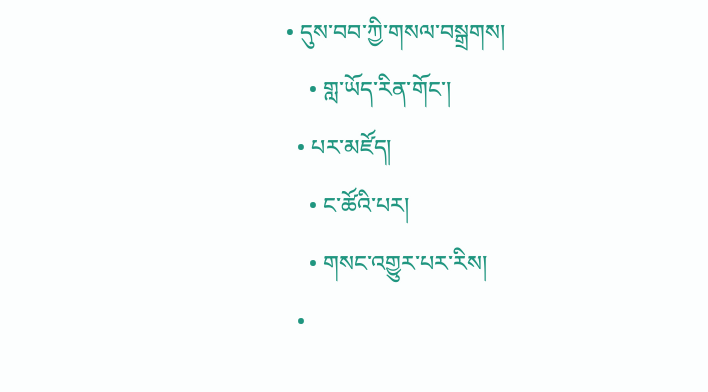• དུས་བབ་ཀྱི་གསལ་བསྒྲགས།
    • གླ་ཡོད་རིན་གོང་།
  • པར་མཛོད།
    • ང་ཚོའི་པར།
    • གསང་འགྱུར་པར་རིས།
  •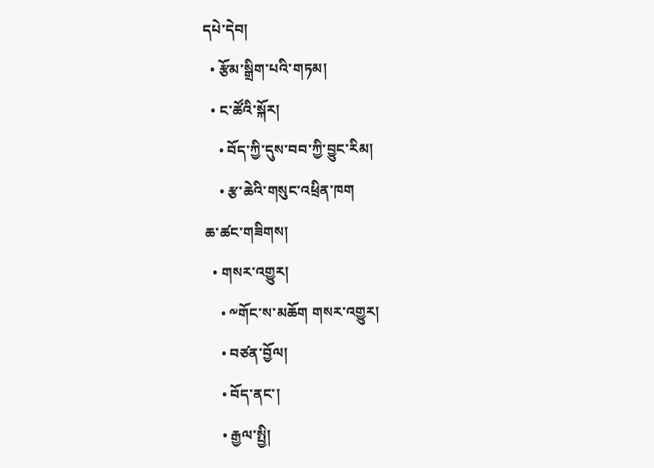དཔེ་དེབ།
  • རྩོམ་སྒྲིག་པའི་གཏམ།
  • ང་ཚོའི་སྐོར།
    • བོད་ཀྱི་དུས་བབ་ཀྱི་བྱུང་རིམ།
    • རྩ་ཆེའི་གསུང་འཕྲིན་ཁག
ཆ་ཚང་གཟིགས།
  • གསར་འགྱུར།
    • ༸གོང་ས་མཆོག གསར་འགྱུར།
    • བཙན་བྱོལ།
    • བོད་ནང་།
    • རྒྱལ་སྤྱི།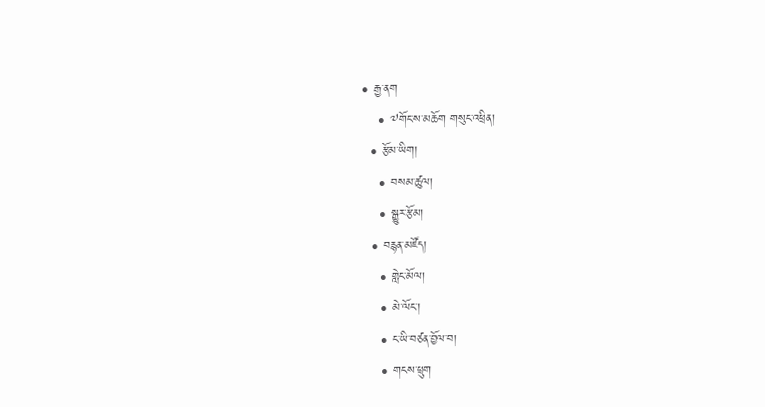• རྒྱ་ནག
    • ༧གོང་ས་མཆོག གསུང་འཕྲིན།
  • རྩོམ་ཡིག།
    • བསམ་ཚུལ།
    • སྒྱུར་རྩོམ།
  • བརྙན་མཛོད།
    • གླེང་མོལ།
    • མེ་ལོང་།
    • ང་ཡི་བཙན་བྱོལ་བ།
    • གངས་ཕྲུག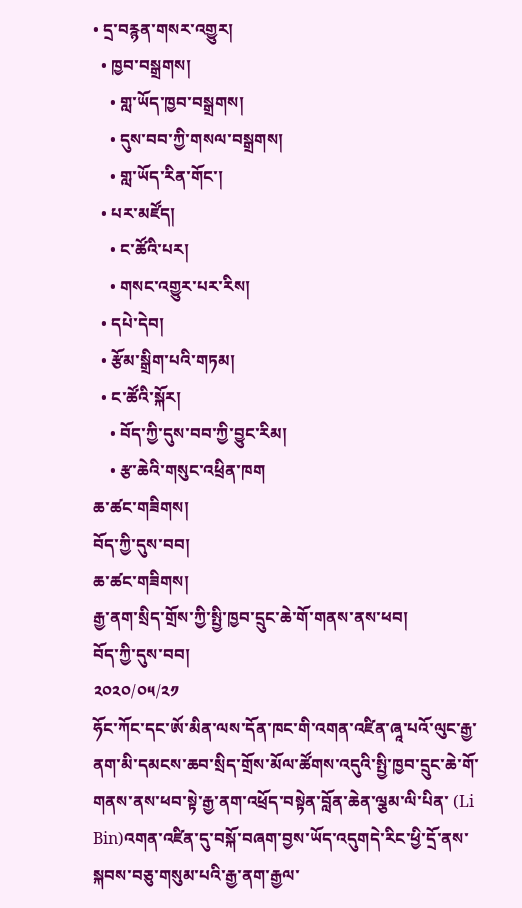• དྲ་བརྙན་གསར་འགྱུར།
  • ཁྱབ་བསྒྲགས།
    • གླ་ཡོད་ཁྱབ་བསྒྲགས།
    • དུས་བབ་ཀྱི་གསལ་བསྒྲགས།
    • གླ་ཡོད་རིན་གོང་།
  • པར་མཛོད།
    • ང་ཚོའི་པར།
    • གསང་འགྱུར་པར་རིས།
  • དཔེ་དེབ།
  • རྩོམ་སྒྲིག་པའི་གཏམ།
  • ང་ཚོའི་སྐོར།
    • བོད་ཀྱི་དུས་བབ་ཀྱི་བྱུང་རིམ།
    • རྩ་ཆེའི་གསུང་འཕྲིན་ཁག
ཆ་ཚང་གཟིགས།
བོད་ཀྱི་དུས་བབ།
ཆ་ཚང་གཟིགས།
རྒྱ་ནག་སྲིད་གྲོས་ཀྱི་སྤྱི་ཁྱབ་དྲུང་ཆེ་གོ་གནས་ནས་ཕབ།
བོད་ཀྱི་དུས་བབ།
༢༠༢༠/༠༥/༢༡
ཧོང་ཀོང་དང་ཨོ་མིན་ལས་དོན་ཁང་གི་འགན་འཛིན་ཞཱ་པའོ་ལུང་རྒྱ་ནག་མི་དམངས་ཆབ་སྲིད་གྲོས་མོལ་ཚོགས་འདུའི་སྤྱི་ཁྱབ་དྲུང་ཆེ་གོ་གནས་ནས་ཕབ་སྟེ་རྒྱ་ནག་འཕྲོད་བསྟེན་བློན་ཆེན་ལྕམ་ལི་པིན་ (Li Bin)འགན་འཛིན་དུ་བསྐོ་བཞག་བྱས་ཡོད་འདུགདེ་རིང་ཕྱི་དྲོ་ནས་སྐབས་བཅུ་གསུམ་པའི་རྒྱ་ནག་རྒྱལ་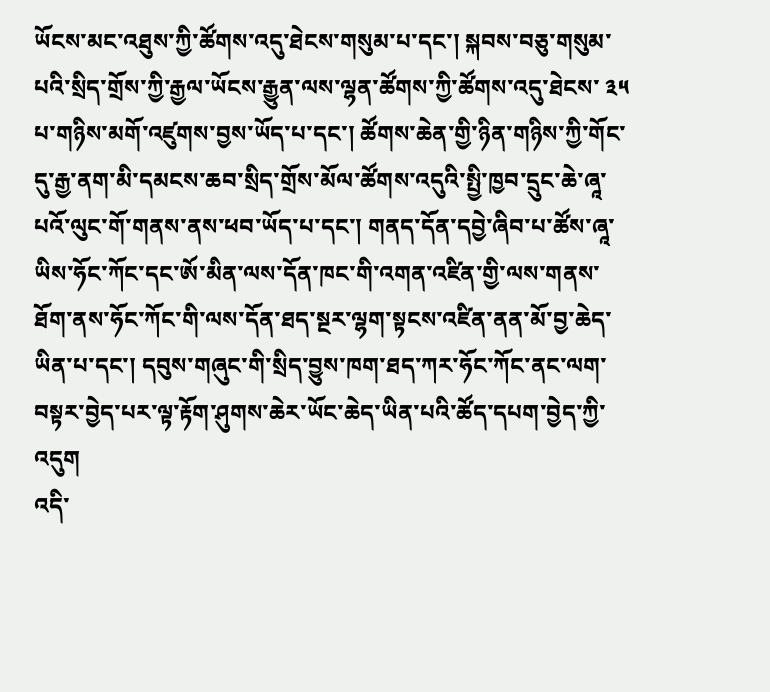ཡོངས་མང་འཐུས་ཀྱི་ཚོགས་འདུ་ཐེངས་གསུམ་པ་དང་། སྐབས་བཅུ་གསུམ་པའི་སྲིད་གྲོས་ཀྱི་རྒྱལ་ཡོངས་རྒྱུན་ལས་ལྷན་ཚོགས་ཀྱི་ཚོགས་འདུ་ཐེངས་ ༣༥ པ་གཉིས་མགོ་འཛུགས་བྱས་ཡོད་པ་དང་། ཚོགས་ཆེན་གྱི་ཉིན་གཉིས་ཀྱི་གོང་དུ་རྒྱ་ནག་མི་དམངས་ཆབ་སྲིད་གྲོས་མོལ་ཚོགས་འདུའི་སྤྱི་ཁྱབ་དྲུང་ཆེ་ཞཱ་པའོ་ལུང་གོ་གནས་ནས་ཕབ་ཡོད་པ་དང་། གནད་དོན་དབྱེ་ཞིབ་པ་ཚོས་ཞཱ་ཡིས་ཧོང་ཀོང་དང་ཨོ་མིན་ལས་དོན་ཁང་གི་འགན་འཛིན་གྱི་ལས་གནས་ཐོག་ནས་ཧོང་ཀོང་གི་ལས་དོན་ཐད་སྔར་ལྷག་སྟངས་འཛིན་ནན་མོ་བྱ་ཆེད་ཡིན་པ་དང་། དབུས་གཞུང་གི་སྲིད་བྱུས་ཁག་ཐད་ཀར་ཧོང་ཀོང་ནང་ལག་བསྟར་བྱེད་པར་ལྟ་རྟོག་ཤུགས་ཆེར་ཡོང་ཆེད་ཡིན་པའི་ཚོད་དཔག་བྱེད་ཀྱི་འདུག
འདི་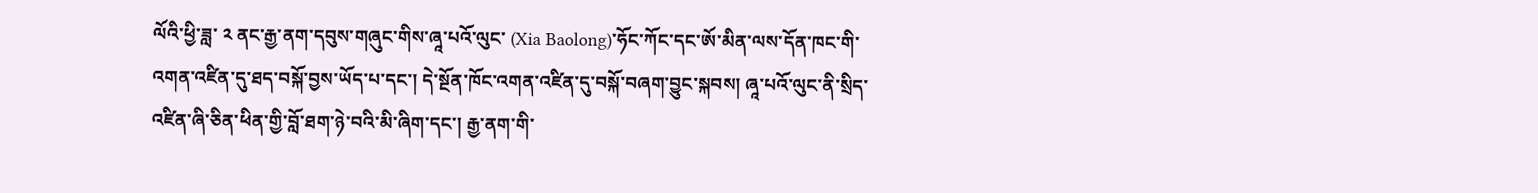ལོའི་ཕྱི་ཟླ་ ༢ ནང་རྒྱ་ནག་དབུས་གཞུང་གིས་ཞཱ་པའོ་ལུང་ (Xia Baolong)་ཧོང་ཀོང་དང་ཨོ་མིན་ལས་དོན་ཁང་གི་འགན་འཛིན་དུ་ཐད་བསྐོ་བྱས་ཡོད་པ་དང་། དེ་སྔོན་ཁོང་འགན་འཛིན་དུ་བསྐོ་བཞག་བྱུང་སྐབས། ཞཱ་པའོ་ལུང་ནི་སྲིད་འཛིན་ཞི་ཅིན་ཕིན་གྱི་བློ་ཐག་ཉེ་བའི་མི་ཞིག་དང་། རྒྱ་ནག་གི་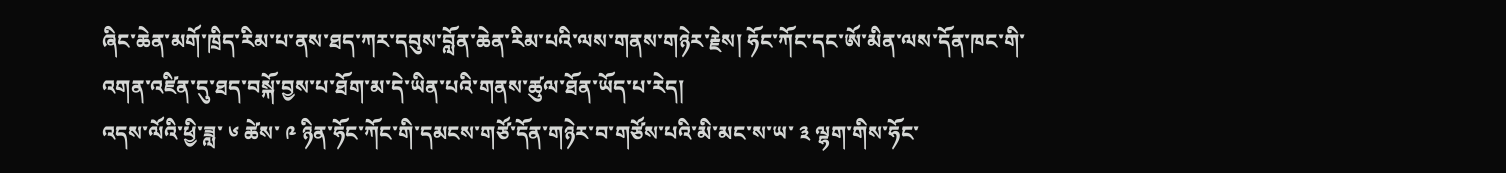ཞིང་ཆེན་མགོ་ཁྲིད་རིམ་པ་ནས་ཐད་ཀར་དབུས་བློན་ཆེན་རིམ་པའི་ལས་གནས་གཉེར་རྗེས། ཧོང་ཀོང་དང་ཨོ་མིན་ལས་དོན་ཁང་གི་འགན་འཛིན་དུ་ཐད་བསྐོ་བྱས་པ་ཐོག་མ་དེ་ཡིན་པའི་གནས་ཚུལ་ཐོན་ཡོད་པ་རེད།
འདས་ལོའི་ཕྱི་ཟླ་ ༦ ཚེས་ ༩ ཉིན་ཧོང་ཀོང་གི་དམངས་གཙོ་དོན་གཉེར་བ་གཙོས་པའི་མི་མང་ས་ཡ་ ༣ ལྷག་གིས་ཧོང་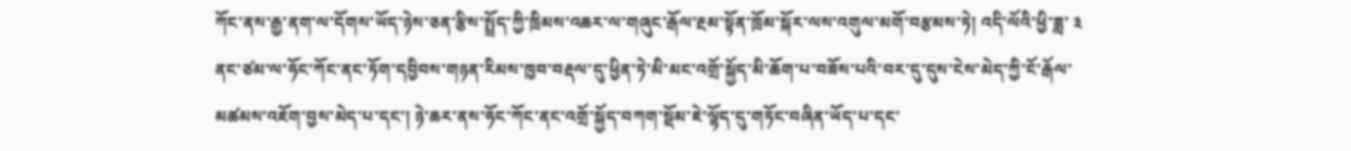ཀོང་ནས་རྒྱ་ནག་ལ་དོགས་ཡོད་ཉེས་ཅན་རྩིས་སྤྲོད་ཀྱི་ཁྲིམས་འཆར་ལ་གཞུང་རྒོལ་རྔམ་སྟོན་ཁྲོམ་སྐོར་ལས་འགུལ་མགོ་བརྩམས་ཏེ། འདི་ལོའི་ཕྱི་ཟླ་ ༣ ནང་ཙམ་ལ་ཧོང་ཀོང་ནང་ཏོག་དབྱིབས་གཉན་རིམས་ཁྱབ་བརྡལ་དུ་ཕྱིན་ཏེ་མི་མང་འགྲོ་སྐྱོད་མི་ཆོག་པ་བཟོས་པའི་བར་དུ་དུས་ངེས་མེད་ཀྱི་ངོ་རྒོལ་མཚམས་འཇོག་བྱས་མེད་པ་དང་། ཉེ་ཆར་ནས་ཧོང་ཀོང་ནང་འགྲོ་སྐྱོད་བཀག་སྡོམ་ཇེ་ལྷོད་དུ་གཏོང་བཞིན་ཡོད་པ་དང་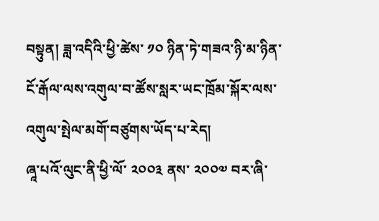བསྟུན། ཟླ་འདིའི་ཕྱི་ཚེས་ ༡༠ ཉིན་ཏེ་གཟའ་ཉི་མ་ཉིན་ངོ་རྒོལ་ལས་འགུལ་བ་ཚོས་སླར་ཡང་ཁྲོམ་སྐོར་ལས་འགུལ་སྤེལ་མགོ་བཙུགས་ཡོད་པ་རེད།
ཞཱ་པའོ་ལུང་ནི་ཕྱི་ལོ་ ༢༠༠༣ ནས་ ༢༠༠༧ བར་ཞི་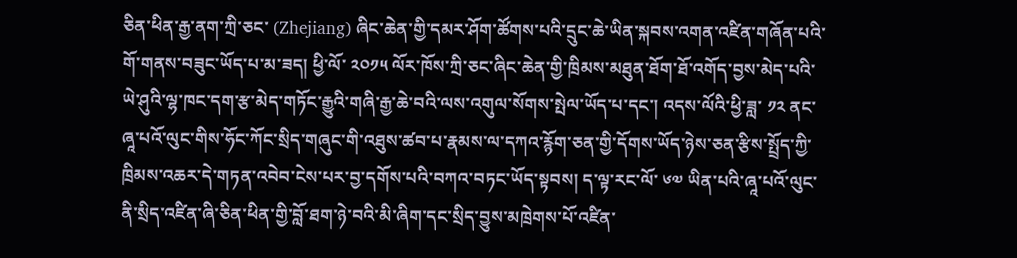ཅིན་ཕིན་རྒྱ་ནག་ཀྲི་ཅང་ (Zhejiang) ཞིང་ཆེན་གྱི་དམར་ཤོག་ཚོགས་པའི་དྲུང་ཆེ་ཡིན་སྐབས་འགན་འཛིན་གཞོན་པའི་གོ་གནས་བཟུང་ཡོད་པ་མ་ཟད། ཕྱི་ལོ་ ༢༠༡༥ ལོར་ཁོས་ཀྲི་ཅང་ཞིང་ཆེན་གྱི་ཁྲིམས་མཐུན་ཐོག་ཐོ་འགོད་བྱས་མེད་པའི་ཡེ་ཤུའི་ལྷ་ཁང་དག་རྩ་མེད་གཏོང་རྒྱུའི་གཞི་རྒྱ་ཆེ་བའི་ལས་འགུལ་སོགས་སྤེལ་ཡོད་པ་དང་། འདས་ལོའི་ཕྱི་ཟླ་ ༡༢ ནང་ཞཱ་པའོ་ལུང་གིས་ཧོང་ཀོང་སྲིད་གཞུང་གི་འཐུས་ཚབ་པ་རྣམས་ལ་དཀའ་རྙོག་ཅན་གྱི་དོགས་ཡོད་ཉེས་ཅན་རྩིས་སྤྲོད་ཀྱི་ཁྲིམས་འཆར་དེ་གཏན་འབེབ་ངེས་པར་བྱ་དགོས་པའི་བཀའ་བཏང་ཡོད་སྟབས། ད་ལྟ་རང་ལོ་ ༦༧ ཡིན་པའི་ཞཱ་པའོ་ལུང་ནི་སྲིད་འཛིན་ཞི་ཅིན་ཕིན་གྱི་བློ་ཐག་ཉེ་བའི་མི་ཞིག་དང་སྲིད་བྱུས་མཁྲེགས་པོ་འཛིན་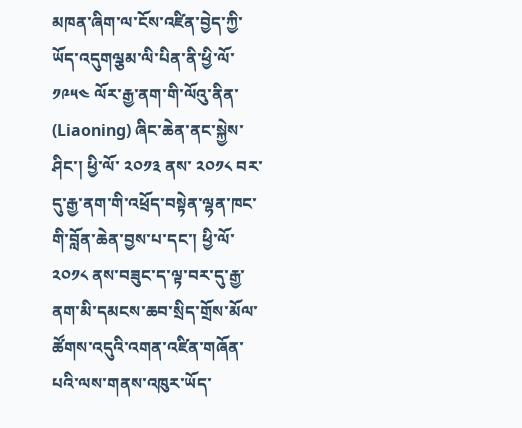མཁན་ཞིག་ལ་ངོས་འཛིན་བྱེད་ཀྱི་ཡོད་འདུགལྕམ་ལི་པིན་ནི་ཕྱི་ལོ་ ༡༩༥༤ ལོར་རྒྱ་ནག་གི་ལོའུ་ནིན་ (Liaoning) ཞིང་ཆེན་ནང་སྐྱེས་ཤིང་། ཕྱི་ལོ་ ༢༠༡༣ ནས་ ༢༠༡༨ བར་དུ་རྒྱ་ནག་གི་འཕྲོད་བསྟེན་ལྷན་ཁང་གི་བློན་ཆེན་བྱས་པ་དང་། ཕྱི་ལོ་ ༢༠༡༨ ནས་བཟུང་ད་ལྟ་བར་དུ་རྒྱ་ནག་མི་དམངས་ཆབ་སྲིད་གྲོས་མོལ་ཚོགས་འདུའི་འགན་འཛིན་གཞོན་པའི་ལས་གནས་འཁུར་ཡོད་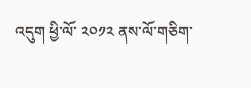འདུག ཕྱི་ལོ་ ༢༠༡༢ ནས་ལོ་གཅིག་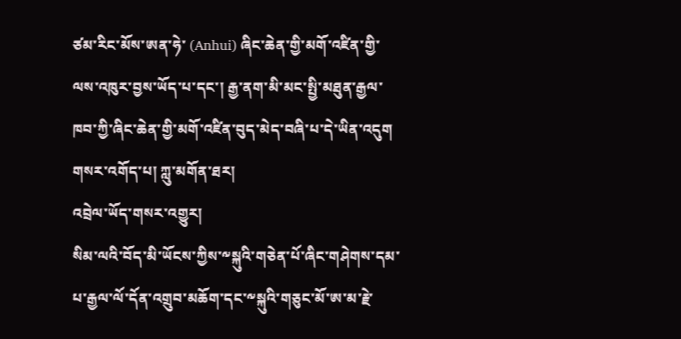ཙམ་རིང་མོས་ཨན་ཧེ་ (Anhui) ཞིང་ཆེན་གྱི་མགོ་འཛིན་གྱི་ལས་འཁུར་བྱས་ཡོད་པ་དང་། རྒྱ་ནག་མི་མང་སྤྱི་མཐུན་རྒྱལ་ཁབ་ཀྱི་ཞིང་ཆེན་གྱི་མགོ་འཛིན་བུད་མེད་བཞི་པ་དེ་ཡིན་འདུག
གསར་འགོད་པ། ཀླུ་མགོན་ཐར།
འབྲེལ་ཡོད་གསར་འགྱུར།
སིམ་ལའི་བོད་མི་ཡོངས་ཀྱིས་༸སྐུའི་གཅེན་པོ་ཞིང་གཤེགས་དམ་པ་རྒྱལ་ལོ་དོན་འགྲུབ་མཆོག་དང་༸སྐུའི་གཅུང་མོ་ཨ་མ་རྗེ་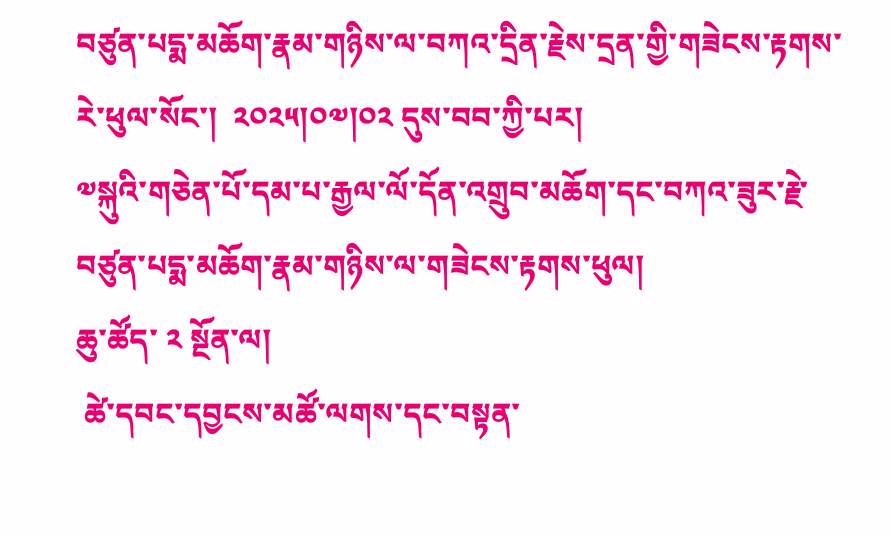བཙུན་པདྨ་མཆོག་རྣམ་གཉིས་ལ་བཀའ་དྲིན་རྗེས་དྲན་གྱི་གཟེངས་རྟགས་རེ་ཕུལ་སོང་།  ༢༠༢༥།༠༧།༠༢ དུས་བབ་ཀྱི་པར།
༧སྐུའི་གཅེན་པོ་དམ་པ་རྒྱལ་ལོ་དོན་འགྲུབ་མཆོག་དང་བཀའ་ཟུར་རྗེ་བཙུན་པདྨ་མཆོག་རྣམ་གཉིས་ལ་གཟེངས་རྟགས་ཕུལ།
ཆུ་ཚོད་ ༢ སྔོན་ལ།
 ཚེ་དབང་དབྱངས་མཚོ་ལགས་དང་བསྟན་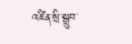འཛིན་སྲི་སྒྲུབ་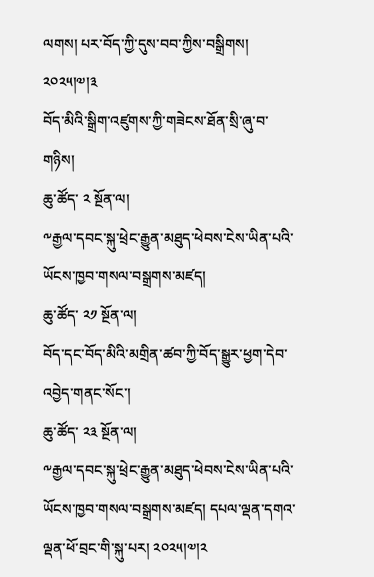ལགས། པར་བོད་ཀྱི་དུས་བབ་ཀྱིས་བསྒྲིགས། ༢༠༢༥།༧།༣
བོད་མིའི་སྒྲིག་འཛུགས་ཀྱི་གཟེངས་ཐོན་སྲི་ཞུ་བ་གཉིས།
ཆུ་ཚོད་ ༢ སྔོན་ལ།
༸རྒྱལ་དབང་སྐུ་ཕྲེང་རྒྱུན་མཐུད་ཕེབས་ངེས་ཡིན་པའི་ཡོངས་ཁྱབ་གསལ་བསྒྲགས་མཛད།
ཆུ་ཚོད་ ༢༡ སྔོན་ལ།
བོད་དང་བོད་མིའི་མགྲིན་ཚབ་ཀྱི་བོད་སྒྱུར་ཕྱག་དེབ་འབྱེད་གནང་སོང་།
ཆུ་ཚོད་ ༢༣ སྔོན་ལ།
༸རྒྱལ་དབང་སྐུ་ཕྲེང་རྒྱུན་མཐུད་ཕེབས་ངེས་ཡིན་པའི་ཡོངས་ཁྱབ་གསལ་བསྒྲགས་མཛད། དཔལ་ལྡན་དགའ་ལྡན་ཕོ་བྲང་གི་སྐུ་པར། ༢༠༢༥།༧།༢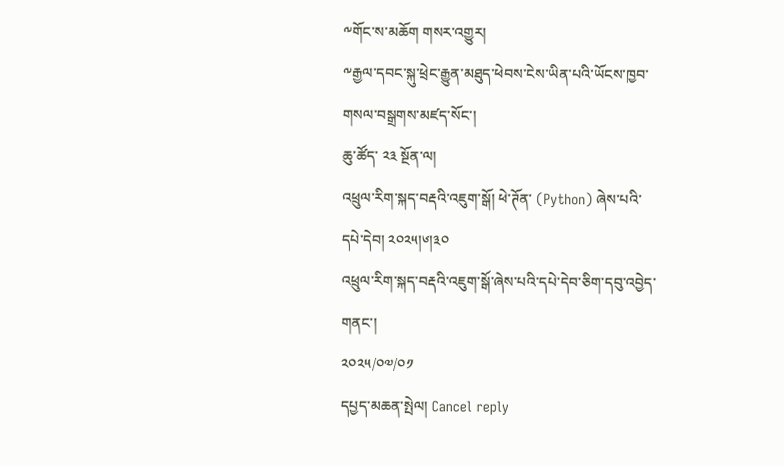༸གོང་ས་མཆོག གསར་འགྱུར།
༸རྒྱལ་དབང་སྐུ་ཕྲེང་རྒྱུན་མཐུད་ཕེབས་ངེས་ཡིན་པའི་ཡོངས་ཁྱབ་གསལ་བསྒྲགས་མཛད་སོང་།
ཆུ་ཚོད་ ༢༣ སྔོན་ལ།
འཕྲུལ་རིག་སྐད་བརྡའི་འཇུག་སྒོ། ཕེ་ཊོན་ (Python) ཞེས་པའི་དཔེ་དེབ། ༢༠༢༥།༦།༣༠
འཕྲུལ་རིག་སྐད་བརྡའི་འཇུག་སྒོ་ཞེས་པའི་དཔེ་དེབ་ཅིག་དབུ་འབྱེད་གནང་།
༢༠༢༥/༠༧/༠༡
དཔྱད་མཆན་སྤེལ། Cancel reply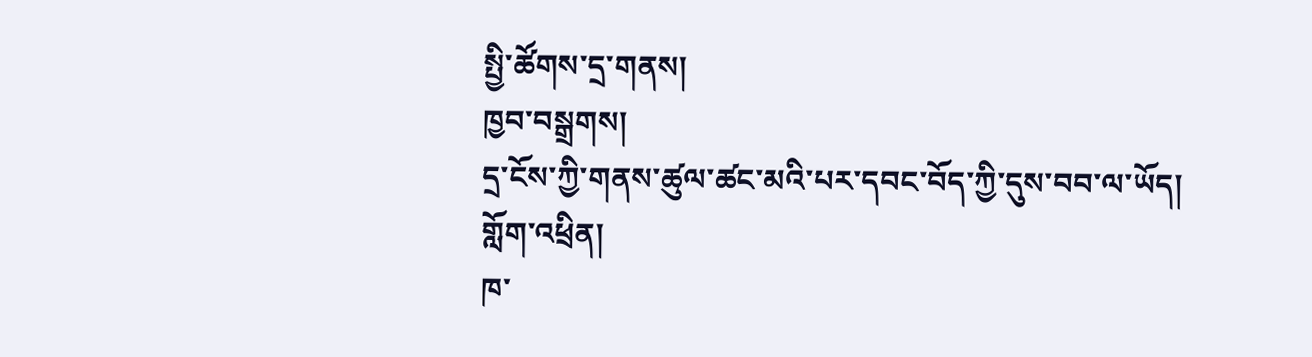སྤྱི་ཚོགས་དྲ་གནས།
ཁྱབ་བསྒྲགས།
དྲ་ངོས་ཀྱི་གནས་ཚུལ་ཚང་མའི་པར་དབང་བོད་ཀྱི་དུས་བབ་ལ་ཡོད།
གློག་འཕྲིན།
ཁ་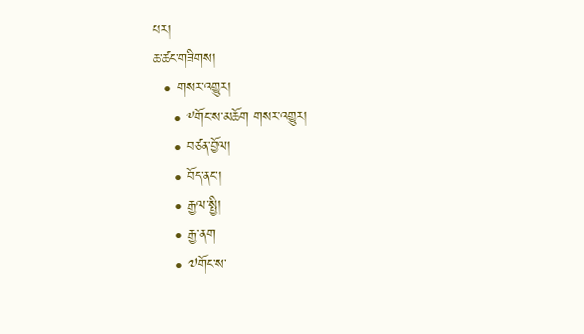པར།
ཆ་ཚང་གཟིགས།
  • གསར་འགྱུར།
    • ༸གོང་ས་མཆོག གསར་འགྱུར།
    • བཙན་བྱོལ།
    • བོད་ནང་།
    • རྒྱལ་སྤྱི།
    • རྒྱ་ནག
    • ༧གོང་ས་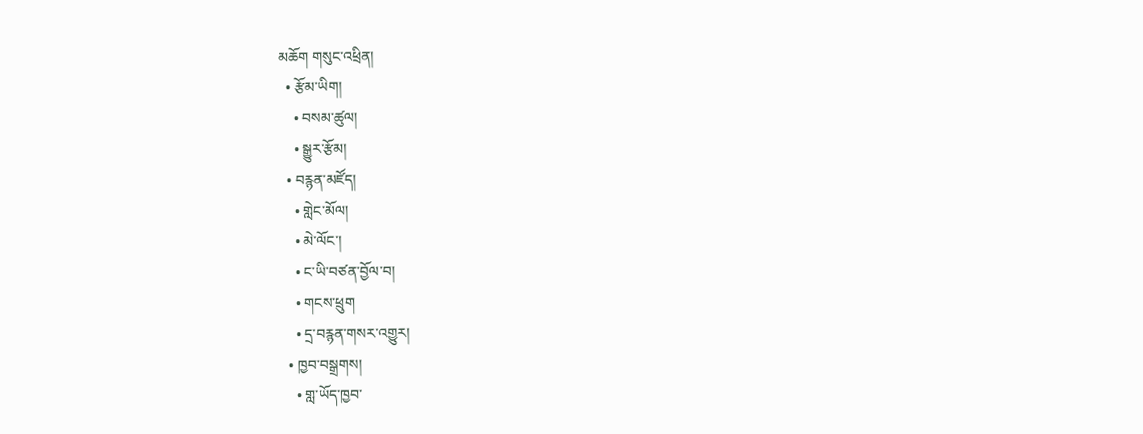མཆོག གསུང་འཕྲིན།
  • རྩོམ་ཡིག།
    • བསམ་ཚུལ།
    • སྒྱུར་རྩོམ།
  • བརྙན་མཛོད།
    • གླེང་མོལ།
    • མེ་ལོང་།
    • ང་ཡི་བཙན་བྱོལ་བ།
    • གངས་ཕྲུག
    • དྲ་བརྙན་གསར་འགྱུར།
  • ཁྱབ་བསྒྲགས།
    • གླ་ཡོད་ཁྱབ་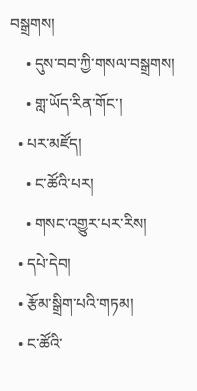བསྒྲགས།
    • དུས་བབ་ཀྱི་གསལ་བསྒྲགས།
    • གླ་ཡོད་རིན་གོང་།
  • པར་མཛོད།
    • ང་ཚོའི་པར།
    • གསང་འགྱུར་པར་རིས།
  • དཔེ་དེབ།
  • རྩོམ་སྒྲིག་པའི་གཏམ།
  • ང་ཚོའི་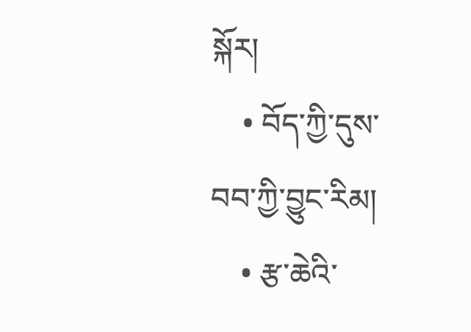སྐོར།
    • བོད་ཀྱི་དུས་བབ་ཀྱི་བྱུང་རིམ།
    • རྩ་ཆེའི་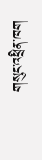གསུང་འཕྲིན་ཁག